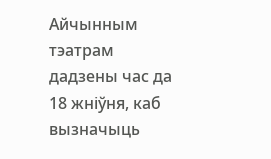Айчынным тэатрам дадзены час да 18 жніўня, каб вызначыць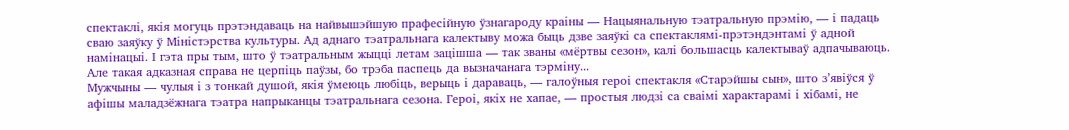спектаклі, якія могуць прэтэндаваць на найвышэйшую прафесійную ўзнагароду краіны — Нацыянальную тэатральную прэмію, — і падаць сваю заяўку ў Міністэрства культуры. Ад аднаго тэатральнага калектыву можа быць дзве заяўкі са спектаклямі-прэтэндэнтамі ў адной намінацыі. І гэта пры тым, што ў тэатральным жыцці летам зацішша — так званы «мёртвы сезон», калі большасць калектываў адпачываюць. Але такая адказная справа не церпіць паўзы, бо трэба паспець да вызначанага тэрміну...
Мужчыны — чулыя і з тонкай душой, якія ўмеюць любіць, верыць і дараваць, — галоўныя героі спектакля «Старэйшы сын», што з’явіўся ў афішы маладзёжнага тэатра напрыканцы тэатральнага сезона. Героі, якіх не хапае, — простыя людзі са сваімі характарамі і хібамі, не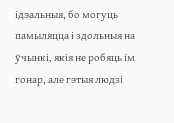ідэальныя, бо могуць памыляцца і здольныя на ўчынкі, якія не робяць ім гонар, але гэтыя людзі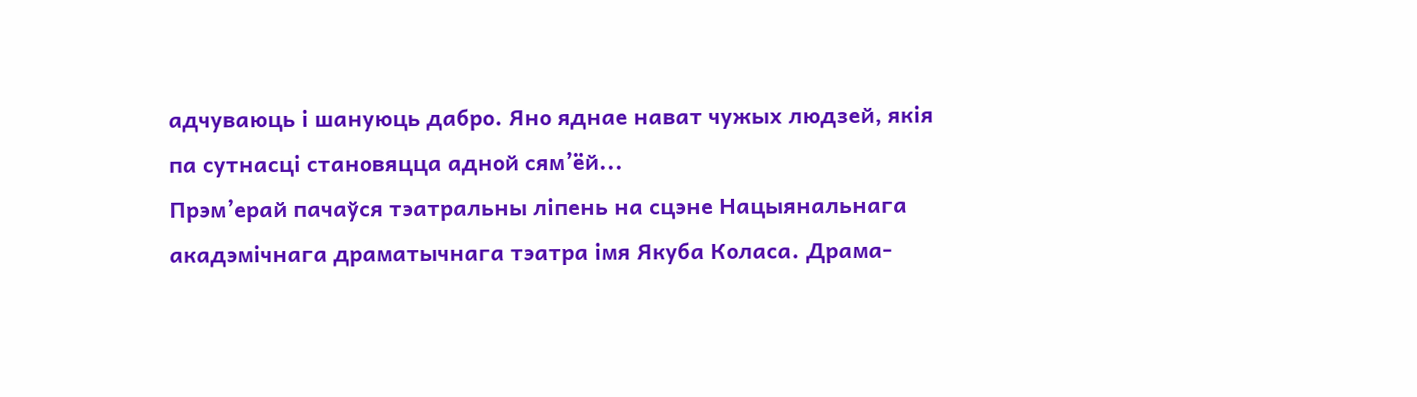адчуваюць і шануюць дабро. Яно яднае нават чужых людзей, якія па сутнасці становяцца адной сям’ёй...
Прэм’ерай пачаўся тэатральны ліпень на сцэне Нацыянальнага акадэмічнага драматычнага тэатра імя Якуба Коласа. Драма-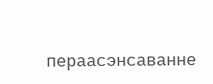пераасэнсаванне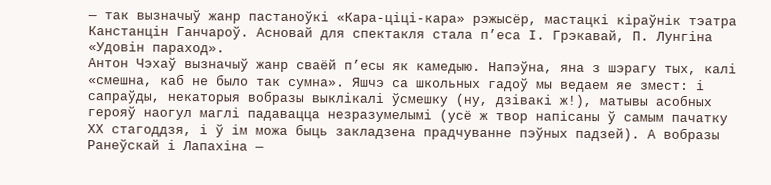— так вызначыў жанр пастаноўкі «Кара-ціці-кара» рэжысёр, мастацкі кіраўнік тэатра Канстанцін Ганчароў. Асновай для спектакля стала п’еса І. Грэкавай, П. Лунгіна «Удовін параход».
Антон Чэхаў вызначыў жанр сваёй п’есы як камедыю. Напэўна, яна з шэрагу тых, калі «смешна, каб не было так сумна». Яшчэ са школьных гадоў мы ведаем яе змест: і сапраўды, некаторыя вобразы выклікалі ўсмешку (ну, дзівакі ж!), матывы асобных герояў наогул маглі падавацца незразумелымі (усё ж твор напісаны ў самым пачатку ХХ стагоддзя, і ў ім можа быць закладзена прадчуванне пэўных падзей). А вобразы Ранеўскай і Лапахіна —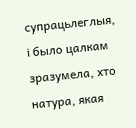супрацьлеглыя, і было цалкам зразумела, хто натура, якая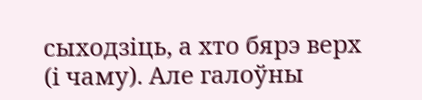сыходзіць, а хто бярэ верх (і чаму). Але галоўны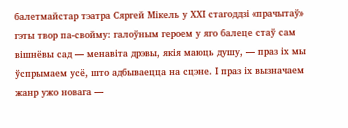балетмайстар тэатра Сяргей Мікель у ХХІ стагоддзі «прачытаў» гэты твор па-свойму: галоўным героем у яго балеце стаў сам вішнёвы сад — менавіта дрэвы, якія маюць душу, — праз іх мы ўспрымаем усё, што адбываецца на сцэне. І праз іх вызначаем жанр ужо новага —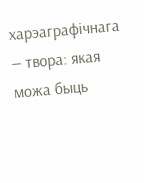харэаграфічнага — твора: якая можа быць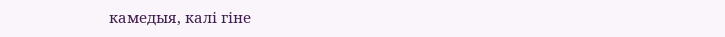камедыя, калі гіне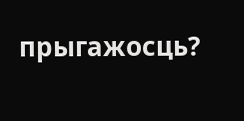прыгажосць?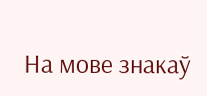На мове знакаў